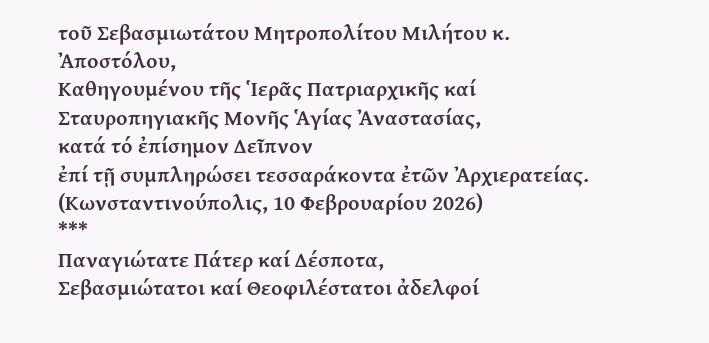τοῦ Σεβασμιωτάτου Μητροπολίτου Μιλήτου κ. Ἀποστόλου,
Καθηγουμένου τῆς Ἱερᾶς Πατριαρχικῆς καί Σταυροπηγιακῆς Μονῆς Ἁγίας Ἀναστασίας,
κατά τό ἐπίσημον Δεῖπνον
ἐπί τῇ συμπληρώσει τεσσαράκοντα ἐτῶν Ἀρχιερατείας.
(Κωνσταντινούπολις, 10 Φεβρουαρίου 2026)
***
Παναγιώτατε Πάτερ καί Δέσποτα,
Σεβασμιώτατοι καί Θεοφιλέστατοι ἀδελφοί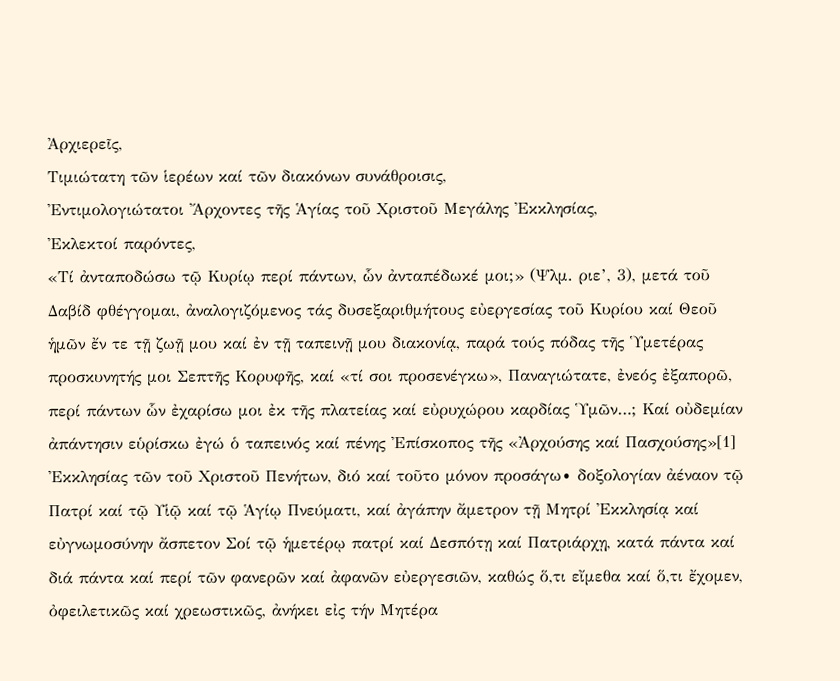Ἀρχιερεῖς,
Τιμιώτατη τῶν ἱερέων καί τῶν διακόνων συνάθροισις,
Ἐντιμολογιώτατοι Ἄρχοντες τῆς Ἁγίας τοῦ Χριστοῦ Μεγάλης Ἐκκλησίας,
Ἐκλεκτοί παρόντες,
«Τί ἀνταποδώσω τῷ Κυρίῳ περί πάντων, ὧν ἀνταπέδωκέ μοι;» (Ψλμ. ριε’, 3), μετά τοῦ Δαβίδ φθέγγομαι, ἀναλογιζόμενος τάς δυσεξαριθμήτους εὐεργεσίας τοῦ Κυρίου καί Θεοῦ ἡμῶν ἔν τε τῇ ζωῇ μου καί ἐν τῇ ταπεινῇ μου διακονίᾳ, παρά τούς πόδας τῆς Ὑμετέρας προσκυνητής μοι Σεπτῆς Κορυφῆς, καί «τί σοι προσενέγκω», Παναγιώτατε, ἐνεός ἐξαπορῶ, περί πάντων ὧν ἐχαρίσω μοι ἐκ τῆς πλατείας καί εὐρυχώρου καρδίας Ὑμῶν…; Καί οὐδεμίαν ἀπάντησιν εὑρίσκω ἐγώ ὁ ταπεινός καί πένης Ἐπίσκοπος τῆς «Ἀρχούσης καί Πασχούσης»[1] Ἐκκλησίας τῶν τοῦ Χριστοῦ Πενήτων, διό καί τοῦτο μόνον προσάγω∙ δοξολογίαν ἀέναον τῷ Πατρί καί τῷ Υἱῷ καί τῷ Ἁγίῳ Πνεύματι, καί ἀγάπην ἄμετρον τῇ Μητρί Ἐκκλησίᾳ καί εὐγνωμοσύνην ἄσπετον Σοί τῷ ἡμετέρῳ πατρί καί Δεσπότῃ καί Πατριάρχῃ, κατά πάντα καί διά πάντα καί περί τῶν φανερῶν καί ἀφανῶν εὐεργεσιῶν, καθώς ὅ,τι εἴμεθα καί ὅ,τι ἔχομεν, ὀφειλετικῶς καί χρεωστικῶς, ἀνήκει εἰς τήν Μητέρα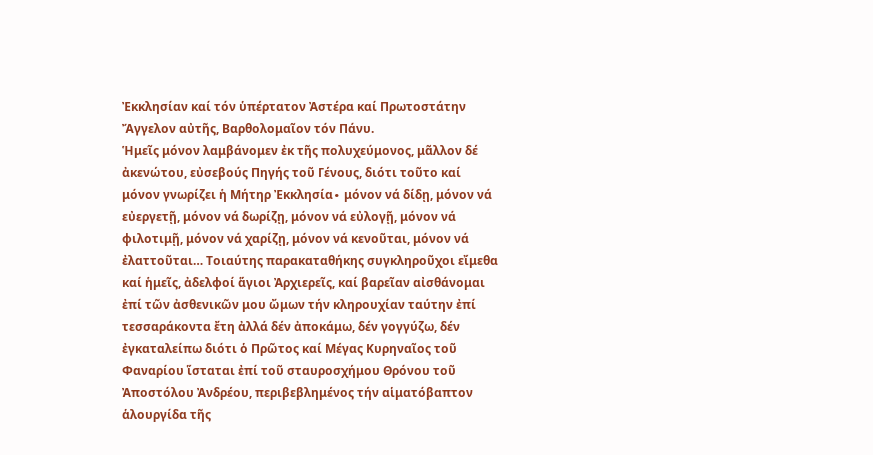Ἐκκλησίαν καί τόν ὑπέρτατον Ἀστέρα καί Πρωτοστάτην Ἄγγελον αὐτῆς, Βαρθολομαῖον τόν Πάνυ.
Ἡμεῖς μόνον λαμβάνομεν ἐκ τῆς πολυχεύμονος, μᾶλλον δέ ἀκενώτου, εὐσεβούς Πηγής τοῦ Γένους, διότι τοῦτο καί μόνον γνωρίζει ἡ Μήτηρ Ἐκκλησία∙ μόνον νά δίδῃ, μόνον νά εὐεργετῇ, μόνον νά δωρίζῃ, μόνον νά εὐλογῇ, μόνον νά φιλοτιμῇ, μόνον νά χαρίζῃ, μόνον νά κενοῦται, μόνον νά ἐλαττοῦται… Τοιαύτης παρακαταθήκης συγκληροῦχοι εἴμεθα καί ἡμεῖς, ἀδελφοί ἅγιοι Ἀρχιερεῖς, καί βαρεῖαν αἰσθάνομαι ἐπί τῶν ἀσθενικῶν μου ὤμων τήν κληρουχίαν ταύτην ἐπί τεσσαράκοντα ἔτη ἀλλά δέν ἀποκάμω, δέν γογγύζω, δέν ἐγκαταλείπω διότι ὁ Πρῶτος καί Μέγας Κυρηναῖος τοῦ Φαναρίου ἵσταται ἐπί τοῦ σταυροσχήμου Θρόνου τοῦ Ἀποστόλου Ἀνδρέου, περιβεβλημένος τήν αἱματόβαπτον ἁλουργίδα τῆς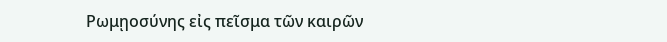Ρωμῃοσύνης εἰς πεῖσμα τῶν καιρῶν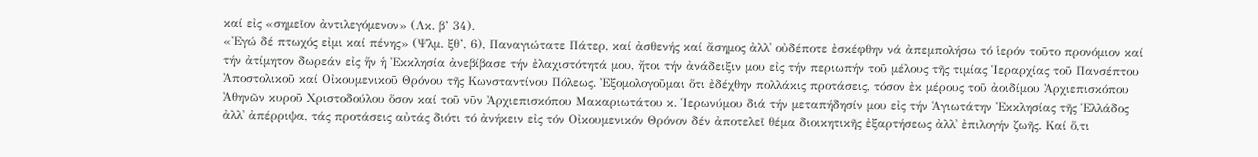καί εἰς «σημεῖον ἀντιλεγόμενον» (Λκ. β’ 34).
«Ἐγώ δέ πτωχός εἰμι καί πένης» (Ψλμ. ξθ’, 6), Παναγιώτατε Πάτερ, καί ἀσθενής καί ἄσημος ἀλλ᾽ οὐδέποτε ἐσκέφθην νά ἀπεμπολήσω τό ἱερόν τοῦτο προνόμιον καί τήν ἀτίμητον δωρεάν εἰς ἥν ἡ Ἐκκλησία ἀνεβίβασε τήν ἐλαχιστότητά μου, ἤτοι τήν ἀνάδειξιν μου εἰς τήν περιωπήν τοῦ μέλους τῆς τιμίας Ἱεραρχίας τοῦ Πανσέπτου Ἀποστολικοῦ καί Οἰκουμενικοῦ Θρόνου τῆς Κωνσταντίνου Πόλεως. Ἐξομολογοῦμαι ὅτι ἐδέχθην πολλάκις προτάσεις, τόσον ἐκ μέρους τοῦ ἀοιδίμου Ἀρχιεπισκόπου Ἀθηνῶν κυροῦ Χριστοδούλου ὅσον καί τοῦ νῦν Ἀρχιεπισκόπου Μακαριωτάτου κ. Ἱερωνύμου διά τήν μεταπήδησίν μου εἰς τήν Ἁγιωτάτην Ἐκκλησίας τῆς Ἑλλάδος ἀλλ᾽ ἀπέρριψα, τάς προτάσεις αὐτάς διότι τό ἀνήκειν εἰς τόν Οἰκουμενικόν Θρόνον δέν ἀποτελεῖ θέμα διοικητικῆς ἐξαρτήσεως ἀλλ᾽ ἐπιλογήν ζωῆς. Καί ὅ,τι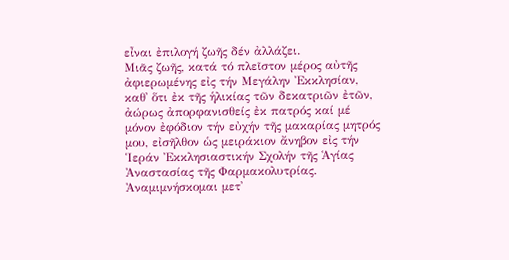εἶναι ἐπιλογή ζωῆς δέν ἀλλάζει.
Μιᾶς ζωῆς, κατά τό πλεῖστον μέρος αὐτῆς ἀφιερωμένης εἰς τήν Μεγάλην Ἐκκλησίαν, καθ᾽ ὅτι ἐκ τῆς ἡλικίας τῶν δεκατριῶν ἐτῶν, ἀώρως ἀπορφανισθείς ἐκ πατρός καί μέ μόνον ἐφόδιον τήν εὐχήν τῆς μακαρίας μητρός μου, εἰσῆλθον ὡς μειράκιον ἄνηβον εἰς τήν Ἱεράν Ἐκκλησιαστικήν Σχολήν τῆς Ἁγίας Ἀναστασίας τῆς Φαρμακολυτρίας. Ἀναμιμνήσκομαι μετ᾽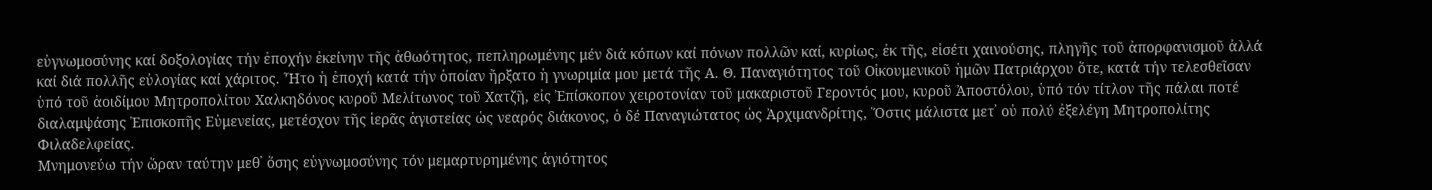εὐγνωμοσύνης καί δοξολογίας τήν ἐποχήν ἐκείνην τῆς ἀθωότητος, πεπληρωμένης μέν διά κόπων καί πόνων πολλῶν καί, κυρίως, ἐκ τῆς, εἰσέτι χαινούσης, πληγῆς τοῦ ἀπορφανισμοῦ ἀλλά καί διά πολλῆς εὐλογίας καί χάριτος. Ἦτο ἡ ἐποχή κατά τήν ὁποίαν ἤρξατο ἡ γνωριμία μου μετά τῆς Α. Θ. Παναγιότητος τοῦ Οἰκουμενικοῦ ἡμῶν Πατριάρχου ὅτε, κατά τήν τελεσθεῖσαν ὑπό τοῦ ἀοιδίμου Μητροπολίτου Χαλκηδόνος κυροῦ Μελίτωνος τοῦ Χατζῆ, εἰς Ἐπίσκοπον χειροτονίαν τοῦ μακαριστοῦ Γεροντός μου, κυροῦ Ἀποστόλου, ὑπό τόν τίτλον τῆς πάλαι ποτέ διαλαμψάσης Ἐπισκοπῆς Εὐμενείας, μετέσχον τῆς ἱερᾶς ἁγιστείας ὡς νεαρός διάκονος, ὁ δέ Παναγιώτατος ὡς Ἀρχιμανδρίτης, Ὅστις μάλιστα μετ᾽ οὐ πολύ ἐξελέγη Μητροπολίτης Φιλαδελφείας.
Μνημονεύω τήν ὥραν ταύτην μεθ᾽ ὅσης εὐγνωμοσύνης τόν μεμαρτυρημένης ἁγιότητος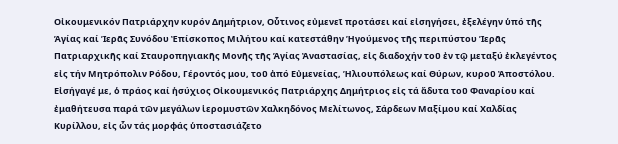Οἰκουμενικόν Πατριάρχην κυρόν Δημήτριον, Οὗτινος εὐμενεῖ προτάσει καί εἰσηγήσει, ἐξελέγην ὑπό τῆς Ἁγίας καί Ἱερᾶς Συνόδου Ἐπίσκοπος Μιλήτου καί κατεστάθην Ἡγούμενος τῆς περιπύστου Ἱερᾶς Πατριαρχικῆς καί Σταυροπηγιακῆς Μονῆς τῆς Ἁγίας Ἀναστασίας, εἰς διαδοχήν τοῦ ἐν τῷ μεταξύ ἐκλεγέντος εἰς τήν Μητρόπολιν Ρόδου, Γέροντός μου, τοῦ ἀπό Εὐμενείας, Ἡλιουπόλεως καί Θύρων, κυροῦ Ἀποστόλου. Εἰσήγαγέ με, ὁ πράος καί ἡσύχιος Οἰκουμενικός Πατριάρχης Δημήτριος εἰς τά ἄδυτα τοῦ Φαναρίου καί ἐμαθήτευσα παρά τῶν μεγάλων ἱερομυστῶν Χαλκηδόνος Μελίτωνος, Σάρδεων Μαξίμου καί Χαλδίας Κυρίλλου, εἰς ὧν τάς μορφάς ὑποστασιάζετο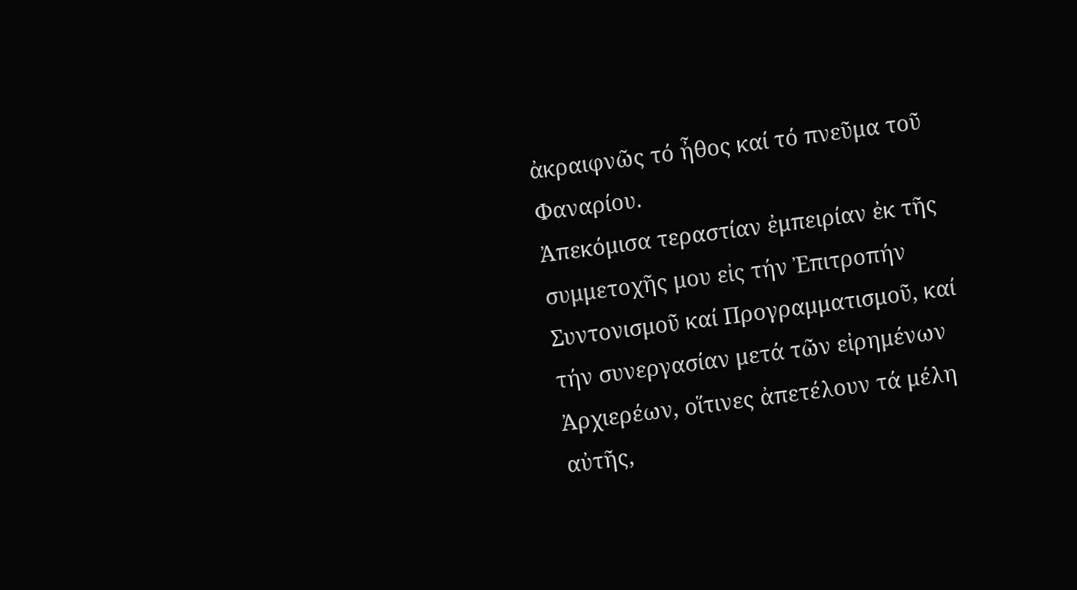ἀκραιφνῶς τό ἦθος καί τό πνεῦμα τοῦ Φαναρίου.
Ἀπεκόμισα τεραστίαν ἐμπειρίαν ἐκ τῆς συμμετοχῆς μου εἰς τήν Ἐπιτροπήν Συντονισμοῦ καί Προγραμματισμοῦ, καί τήν συνεργασίαν μετά τῶν εἰρημένων Ἀρχιερέων, οἵτινες ἀπετέλουν τά μέλη αὐτῆς,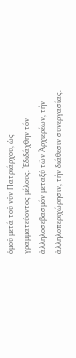ὁμοῦ μετά τοῦ νῦν Πατριάρχου, ὡς γραμματεύοντος μέλους. Ἐδιδάχθην τόν ἀλληλοσεβασμόν μεταξύ τῶν Ἀρχιερέων, τήν ἀλληλοπεριχώρησιν, τήν διάθεσιν συνεργασίας.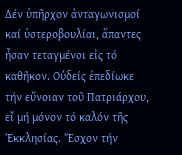Δέν ὑπῆρχον ἀνταγωνισμοί καί ὑστεροβουλίαι, ἅπαντες ἦσαν τεταγμένοι εἰς τό καθῆκον. Οὐδείς ἐπεδίωκε τήν εὔνοιαν τοῦ Πατριάρχου, εἴ μή μόνον τό καλόν τῆς Ἐκκλησίας. Ἔσχον τήν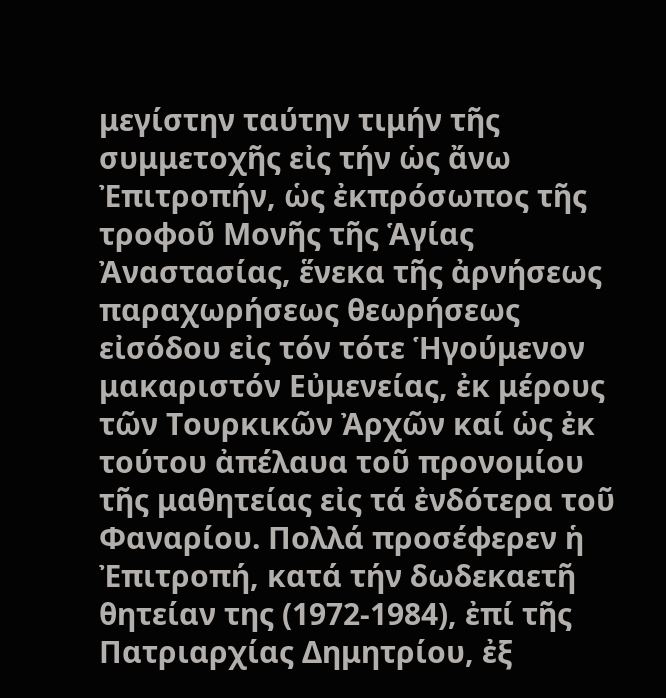μεγίστην ταύτην τιμήν τῆς συμμετοχῆς εἰς τήν ὡς ἄνω Ἐπιτροπήν, ὡς ἐκπρόσωπος τῆς τροφοῦ Μονῆς τῆς Ἁγίας Ἀναστασίας, ἕνεκα τῆς ἀρνήσεως παραχωρήσεως θεωρήσεως εἰσόδου εἰς τόν τότε Ἡγούμενον μακαριστόν Εὐμενείας, ἐκ μέρους τῶν Τουρκικῶν Ἀρχῶν καί ὡς ἐκ τούτου ἀπέλαυα τοῦ προνομίου τῆς μαθητείας εἰς τά ἐνδότερα τοῦ Φαναρίου. Πολλά προσέφερεν ἡ Ἐπιτροπή, κατά τήν δωδεκαετῆ θητείαν της (1972-1984), ἐπί τῆς Πατριαρχίας Δημητρίου, ἐξ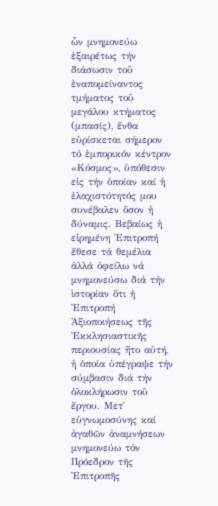ὧν μνημονεύω ἐξαιρέτως τήν διάσωσιν τοῦ ἐναπομείναντος τμήματος τοῦ μεγάλου κτήματος (μπασίς), ἔνθα εὑρίσκεται σήμερον τό ἐμπορικόν κέντρον «Κόσμος», ὑπόθεσιν εἰς τήν ὁποίαν καί ἡ ἐλαχιστότητός μου συνέβαλεν ὅσον ἡ δύναμις. Βεβαίως ἡ εἰρημένη Ἐπιτροπή ἔθεσε τά θεμέλια ἀλλά ὀφείλω νά μνημονεύσω διά τήν ἱστορίαν ὅτι ἡ Ἐπιτροπή Ἀξιοποιήσεως τῆς Ἐκκλησιαστικῆς περιουσίας ἤτο αὐτή, ἡ ὁποία ὑπέγραψε τήν σύμβασιν διά τήν ὁλοκλήρωσιν τοῦ ἔργου. Μετ᾽ εὐγνωμοσύνης καί ἀγαθῶν ἀναμνήσεων μνημονεύω τόν Πρόεδρον τῆς Ἐπιτροπῆς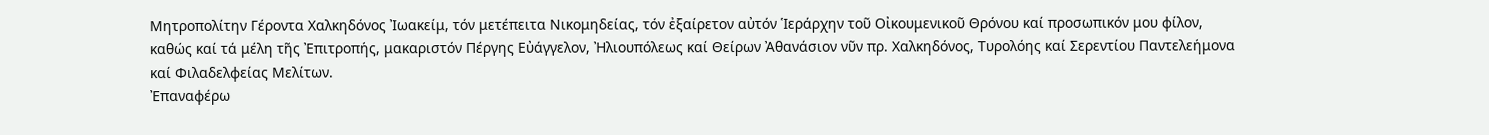Μητροπολίτην Γέροντα Χαλκηδόνος Ἰωακείμ, τόν μετέπειτα Νικομηδείας, τόν ἐξαίρετον αὐτόν Ἱεράρχην τοῦ Οἰκουμενικοῦ Θρόνου καί προσωπικόν μου φίλον, καθώς καί τά μέλη τῆς Ἐπιτροπής, μακαριστόν Πέργης Εὐάγγελον, Ἠλιουπόλεως καί Θείρων Ἀθανάσιον νῦν πρ. Χαλκηδόνος, Τυρολόης καί Σερεντίου Παντελεήμονα καί Φιλαδελφείας Μελίτων.
Ἐπαναφέρω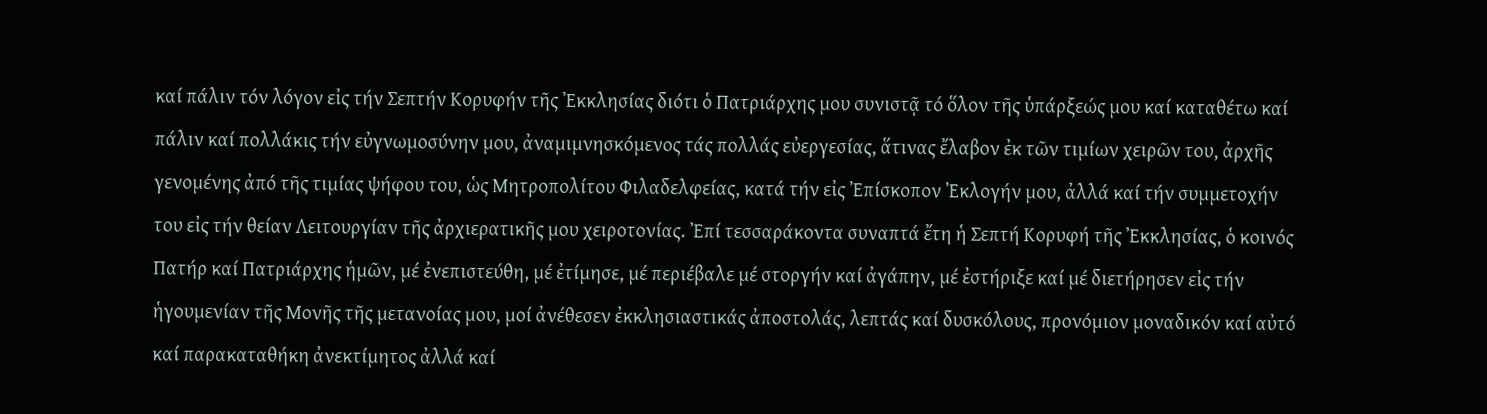καί πάλιν τόν λόγον εἰς τήν Σεπτήν Κορυφήν τῆς Ἐκκλησίας διότι ὁ Πατριάρχης μου συνιστᾷ τό ὅλον τῆς ὑπάρξεώς μου καί καταθέτω καί πάλιν καί πολλάκις τήν εὐγνωμοσύνην μου, ἀναμιμνησκόμενος τάς πολλάς εὐεργεσίας, ἅτινας ἔλαβον ἐκ τῶν τιμίων χειρῶν του, ἀρχῆς γενομένης ἀπό τῆς τιμίας ψήφου του, ὡς Μητροπολίτου Φιλαδελφείας, κατά τήν εἰς Ἐπίσκοπον Ἐκλογήν μου, ἀλλά καί τήν συμμετοχήν του εἰς τήν θείαν Λειτουργίαν τῆς ἀρχιερατικῆς μου χειροτονίας. Ἐπί τεσσαράκοντα συναπτά ἔτη ἡ Σεπτή Κορυφή τῆς Ἐκκλησίας, ὁ κοινός Πατήρ καί Πατριάρχης ἡμῶν, μέ ἐνεπιστεύθη, μέ ἐτίμησε, μέ περιέβαλε μέ στοργήν καί ἀγάπην, μέ ἐστήριξε καί μέ διετήρησεν εἰς τήν ἡγουμενίαν τῆς Μονῆς τῆς μετανοίας μου, μοί ἀνέθεσεν ἐκκλησιαστικάς ἀποστολάς, λεπτάς καί δυσκόλους, προνόμιον μοναδικόν καί αὐτό καί παρακαταθήκη ἀνεκτίμητος ἀλλά καί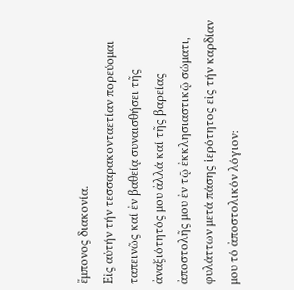ἔμπονος διακονία.
Εἰς αὐτήν τήν τεσσαρακονταετίαν πορεύομαι ταπεινῶς καί ἐν βαθείᾳ συναισθήσει τῆς ἀναξιότητός μου ἀλλά καί τῆς βαρείας ἀποστολῆς μου ἐν τῷ ἐκκλησιαστικῷ σώματι, φυλάττων μετά πάσης ἱερότητος εἰς τήν καρδίαν μου τό ἀποστολικόν λόγιον: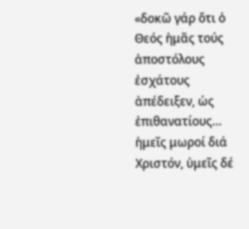«δοκῶ γάρ ὅτι ὁ Θεός ἡμᾶς τούς ἀποστόλους ἐσχάτους ἀπέδειξεν, ὡς ἐπιθανατίους… ἡμεῖς μωροί διά Χριστόν, ὑμεῖς δέ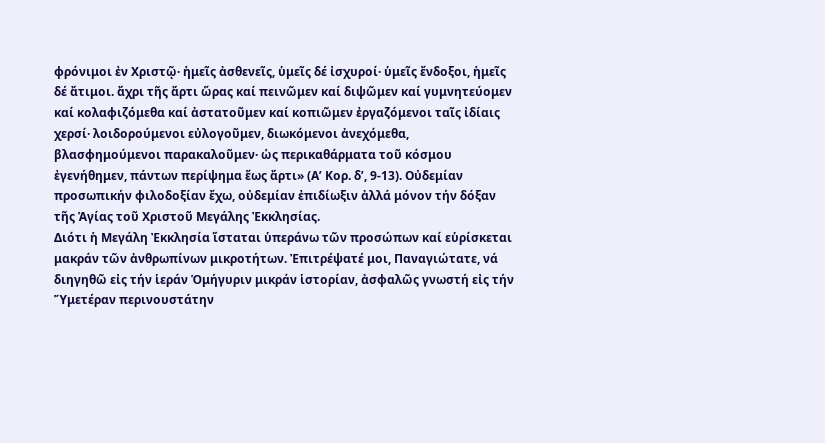φρόνιμοι ἐν Χριστῷ· ἡμεῖς ἀσθενεῖς, ὑμεῖς δέ ἰσχυροί· ὑμεῖς ἔνδοξοι, ἡμεῖς δέ ἄτιμοι. ἄχρι τῆς ἄρτι ὥρας καί πεινῶμεν καί διψῶμεν καί γυμνητεύομεν καί κολαφιζόμεθα καί ἀστατοῦμεν καί κοπιῶμεν ἐργαζόμενοι ταῖς ἰδίαις χερσί· λοιδορούμενοι εὐλογοῦμεν, διωκόμενοι ἀνεχόμεθα, βλασφημούμενοι παρακαλοῦμεν· ὡς περικαθάρματα τοῦ κόσμου ἐγενήθημεν, πάντων περίψημα ἕως ἄρτι» (Α’ Κορ. δ’, 9-13). Οὐδεμίαν προσωπικήν φιλοδοξίαν ἔχω, οὐδεμίαν ἐπιδίωξιν ἀλλά μόνον τήν δόξαν τῆς Ἁγίας τοῦ Χριστοῦ Μεγάλης Ἐκκλησίας.
Διότι ἡ Μεγάλη Ἐκκλησία ἵσταται ὑπεράνω τῶν προσώπων καί εὑρίσκεται μακράν τῶν ἀνθρωπίνων μικροτήτων. Ἐπιτρέψατέ μοι, Παναγιώτατε, νά διηγηθῶ εἰς τήν ἱεράν Ὁμήγυριν μικράν ἱστορίαν, ἀσφαλῶς γνωστή εἰς τήν Ὕμετέραν περινουστάτην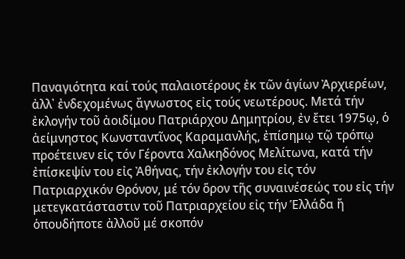Παναγιότητα καί τούς παλαιοτέρους ἐκ τῶν ἁγίων Ἀρχιερέων, ἀλλ᾽ ἐνδεχομένως ἄγνωστος εἰς τούς νεωτέρους. Μετά τήν ἐκλογήν τοῦ ἀοιδίμου Πατριάρχου Δημητρίου, ἐν ἔτει 1975ῳ, ὁ ἀείμνηστος Κωνσταντῖνος Καραμανλής, ἐπίσημῳ τῷ τρόπῳ προέτεινεν εἰς τόν Γέροντα Χαλκηδόνος Μελίτωνα, κατά τήν ἐπίσκεψίν του εἰς Ἀθήνας, τήν ἐκλογήν του εἰς τόν Πατριαρχικόν Θρόνον, μέ τόν ὅρον τῆς συναινέσεώς του εἰς τήν μετεγκατάσταστιν τοῦ Πατριαρχείου εἰς τήν Ἑλλάδα ἤ ὁπουδήποτε ἀλλοῦ μέ σκοπόν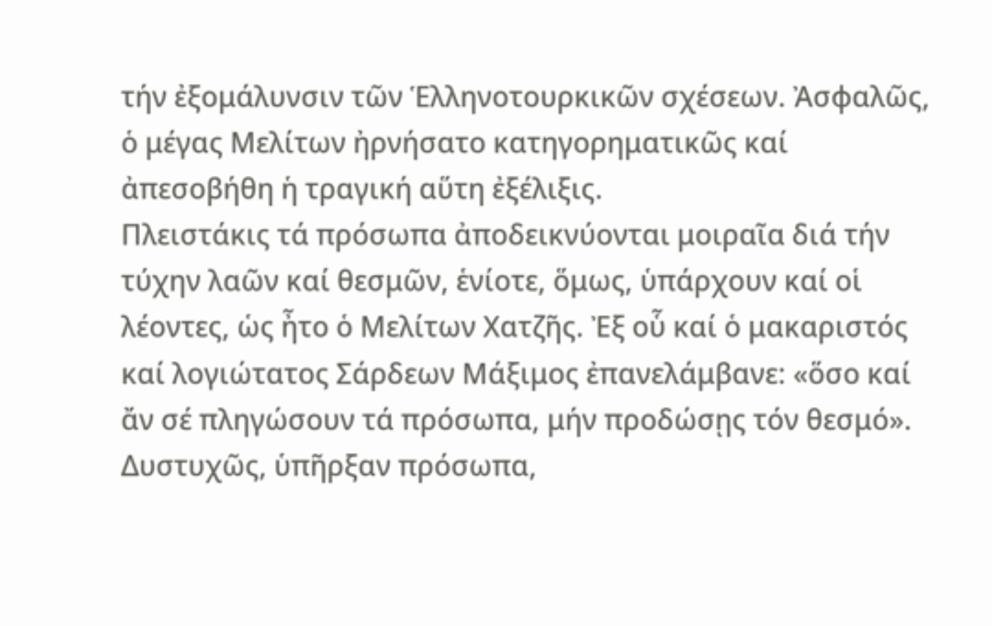τήν ἐξομάλυνσιν τῶν Ἑλληνοτουρκικῶν σχέσεων. Ἀσφαλῶς, ὁ μέγας Μελίτων ἠρνήσατο κατηγορηματικῶς καί ἀπεσοβήθη ἡ τραγική αὕτη ἐξέλιξις.
Πλειστάκις τά πρόσωπα ἀποδεικνύονται μοιραῖα διά τήν τύχην λαῶν καί θεσμῶν, ἑνίοτε, ὅμως, ὑπάρχουν καί οἱ λέοντες, ὡς ἦτο ὁ Μελίτων Χατζῆς. Ἐξ οὗ καί ὁ μακαριστός καί λογιώτατος Σάρδεων Μάξιμος ἐπανελάμβανε: «ὅσο καί ἄν σέ πληγώσουν τά πρόσωπα, μήν προδώσῃς τόν θεσμό». Δυστυχῶς, ὑπῆρξαν πρόσωπα,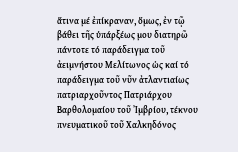ἅτινα μέ ἐπίκραναν, ὅμως, ἐν τῷ βάθει τῆς ὑπάρξέως μου διατηρῶ πάντοτε τό παράδειγμα τοῦ ἀειμνήστου Μελίτωνος ὡς καί τό παράδειγμα τοῦ νῦν ἀτλαντιαίως πατριαρχοῦντος Πατριάρχου Βαρθολομαίου τοῦ Ἰμβρίου, τέκνου πνευματικοῦ τοῦ Χαλκηδόνος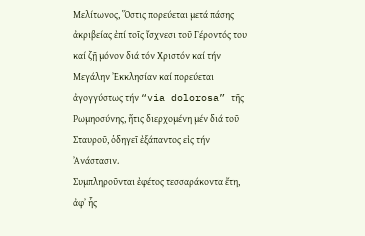Μελίτωνος, Ὅστις πορεύεται μετά πάσης ἀκριβείας ἐπί τοῖς ἴσχνεσι τοῦ Γέροντός του καί ζῇ μόνον διά τόν Χριστόν καί τήν Μεγάλην Ἐκκλησίαν καί πορεύεται ἀγογγύστως τήν “via dolorosa” τῆς Ρωμηοσύνης, ἥτις διερχομένη μέν διά τοῦ Σταυροῦ, ὁδηγεῖ ἐξάπαντος εἰς τήν Ἀνάστασιν.
Συμπληροῦνται ἐφέτος τεσσαράκοντα ἔτη, ἀφ᾽ ἧς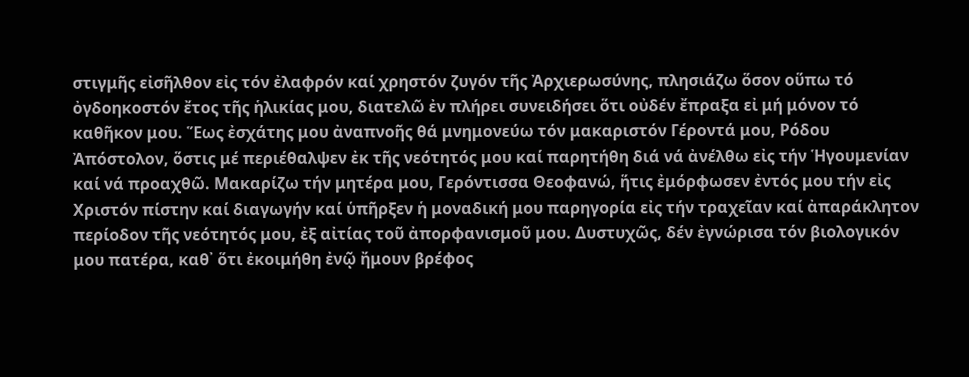στιγμῆς εἰσῆλθον εἰς τόν ἐλαφρόν καί χρηστόν ζυγόν τῆς Ἀρχιερωσύνης, πλησιάζω ὅσον οὕπω τό ὀγδοηκοστόν ἔτος τῆς ἡλικίας μου, διατελῶ ἐν πλήρει συνειδήσει ὅτι οὐδέν ἔπραξα εἰ μή μόνον τό καθῆκον μου. Ἕως ἐσχάτης μου ἀναπνοῆς θά μνημονεύω τόν μακαριστόν Γέροντά μου, Ρόδου Ἀπόστολον, ὅστις μέ περιέθαλψεν ἐκ τῆς νεότητός μου καί παρητήθη διά νά ἀνέλθω εἰς τήν Ἡγουμενίαν καί νά προαχθῶ. Μακαρίζω τήν μητέρα μου, Γερόντισσα Θεοφανώ, ἥτις ἐμόρφωσεν ἐντός μου τήν εἰς Χριστόν πίστην καί διαγωγήν καί ὑπῆρξεν ἡ μοναδική μου παρηγορία εἰς τήν τραχεῖαν καί ἀπαράκλητον περίοδον τῆς νεότητός μου, ἐξ αἰτίας τοῦ ἀπορφανισμοῦ μου. Δυστυχῶς, δέν ἐγνώρισα τόν βιολογικόν μου πατέρα, καθ᾽ ὅτι ἐκοιμήθη ἐνῷ ἤμουν βρέφος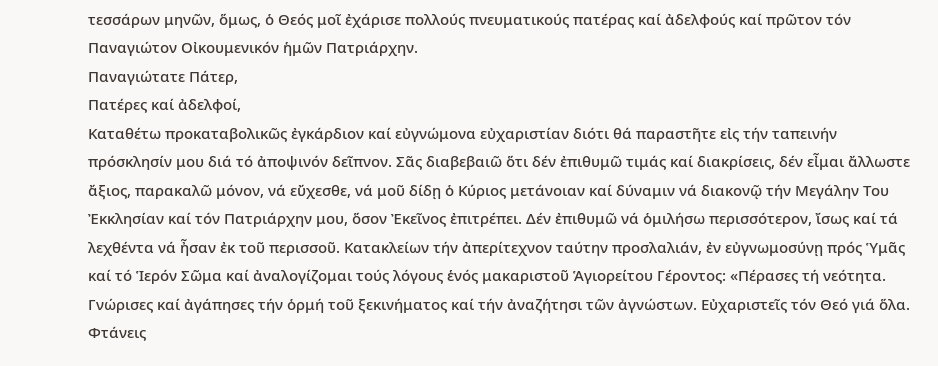τεσσάρων μηνῶν, ὅμως, ὁ Θεός μοῖ ἐχάρισε πολλούς πνευματικούς πατέρας καί ἀδελφούς καί πρῶτον τόν Παναγιώτον Οἰκουμενικόν ἡμῶν Πατριάρχην.
Παναγιώτατε Πάτερ,
Πατέρες καί ἀδελφοί,
Καταθέτω προκαταβολικῶς ἐγκάρδιον καί εὐγνώμονα εὐχαριστίαν διότι θά παραστῆτε εἰς τήν ταπεινήν πρόσκλησίν μου διά τό ἀποψινόν δεῖπνον. Σᾶς διαβεβαιῶ ὅτι δέν ἐπιθυμῶ τιμάς καί διακρίσεις, δέν εἶμαι ἄλλωστε ἄξιος, παρακαλῶ μόνον, νά εὔχεσθε, νά μοῦ δίδῃ ὁ Κύριος μετάνοιαν καί δύναμιν νά διακονῷ τήν Μεγάλην Του Ἐκκλησίαν καί τόν Πατριάρχην μου, ὅσον Ἐκεῖνος ἐπιτρέπει. Δέν ἐπιθυμῶ νά ὁμιλήσω περισσότερον, ἴσως καί τά λεχθέντα νά ἦσαν ἐκ τοῦ περισσοῦ. Κατακλείων τήν ἀπερίτεχνον ταύτην προσλαλιάν, ἐν εὐγνωμοσύνῃ πρός Ὑμᾶς καί τό Ἱερόν Σῶμα καί ἀναλογίζομαι τούς λόγους ἑνός μακαριστοῦ Ἁγιορείτου Γέροντος: «Πέρασες τή νεότητα. Γνώρισες καί ἀγάπησες τήν ὁρμή τοῦ ξεκινήματος καί τήν ἀναζήτησι τῶν ἀγνώστων. Εὐχαριστεῖς τόν Θεό γιά ὅλα. Φτάνεις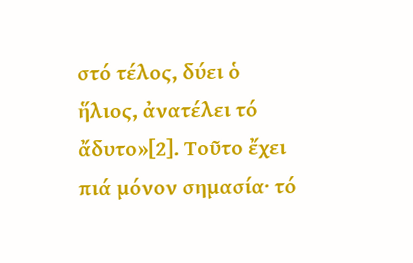στό τέλος, δύει ὁ ἥλιος, ἀνατέλει τό ἄδυτο»[2]. Τοῦτο ἔχει πιά μόνον σημασία∙ τό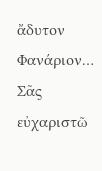ἄδυτον Φανάριον…
Σᾶς εὐχαριστῶ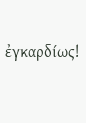ἐγκαρδίως!